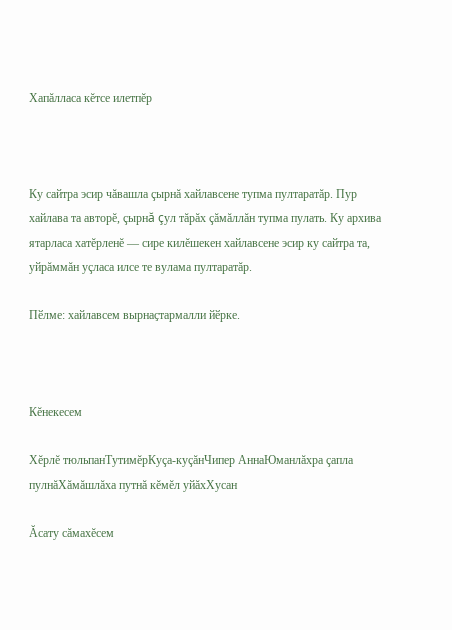Хапăлласа кĕтсе илетпĕр



Ку сайтра эсир чăвашла çырнă хайлавсене тупма пултаратăр. Пур хайлава та авторĕ, çырнă çул тăрăх çăмăллăн тупма пулать. Ку архива ятарласа хатĕрленĕ — сире килĕшекен хайлавсене эсир ку сайтра та, уйрăммăн уçласа илсе те вулама пултаратăр.

Пӗлме: хайлавсем вырнаҫтармалли йӗрке.



Кĕнекесем

Хĕрлĕ тюльпанТутимĕрКуçа-куçăнЧипер АннаЮманлăхра çапла пулнăХăмăшлăха путнă кĕмĕл уйăхХусан

Ăсату сăмахĕсем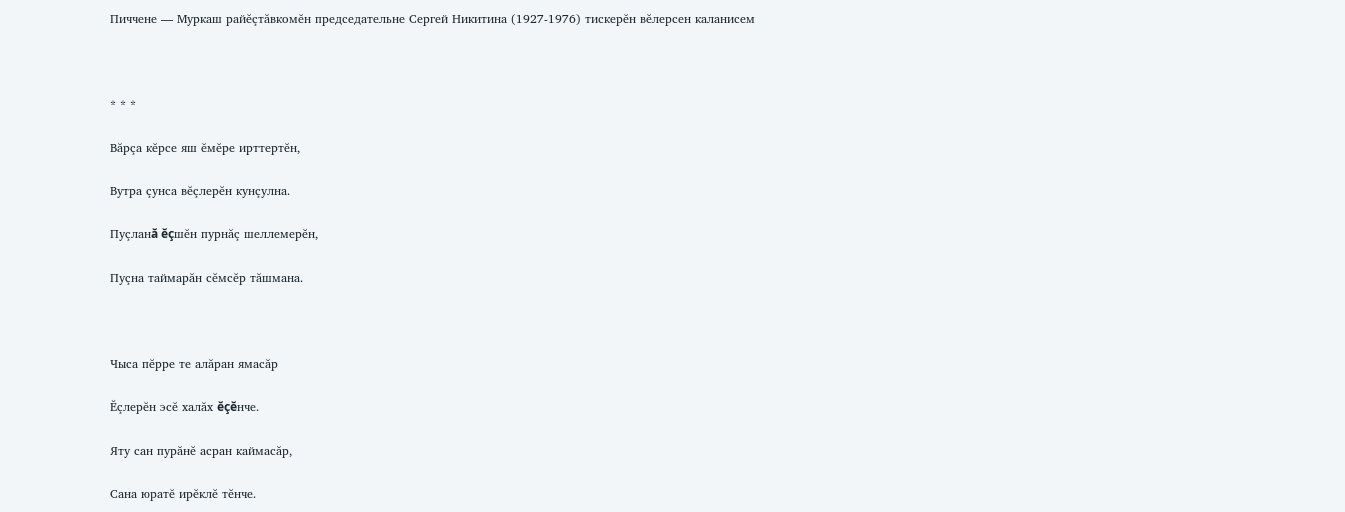Пиччене — Муркаш райĕçтăвкомĕн председательне Сергей Никитина (1927-1976) тискерĕн вĕлерсен каланисем



* * *

Вăрçа кĕрсе яш ĕмĕре ирттертĕн,

Вутра çунса вĕçлерĕн кунçулна.

Пуçланă ĕçшĕн пурнăç шеллемерĕн,

Пуçна таймарăн сĕмсĕр тăшмана.



Чыса пĕрре те алăран ямасăр

Ĕçлерĕн эсĕ халăх ĕçĕнче.

Яту сан пурăнĕ асран каймасăр,

Сана юратĕ ирĕклĕ тĕнче.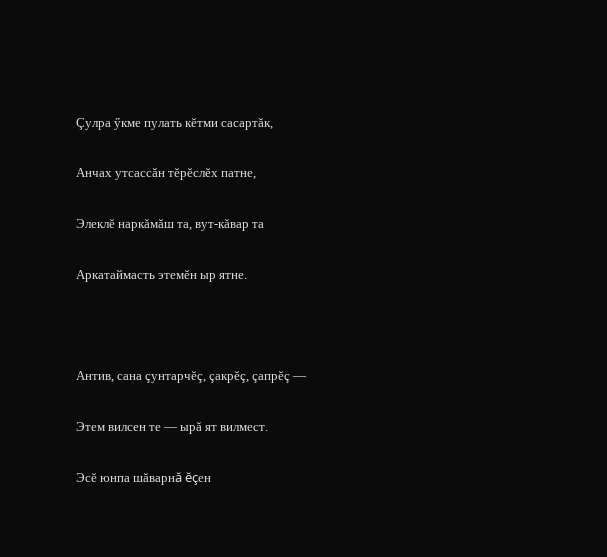Çулра ӳкме пулать кĕтми сасартăк,

Анчах утсассăн тĕрĕслĕх патне,

Элеклĕ наркăмăш та, вут-кăвар та

Аркатаймасть этемĕн ыр ятне.



Антив, сана çунтарчĕç, çакрĕç, çапрĕç —

Этем вилсен те — ырă ят вилмест.

Эсĕ юнпа шăварнă ĕçен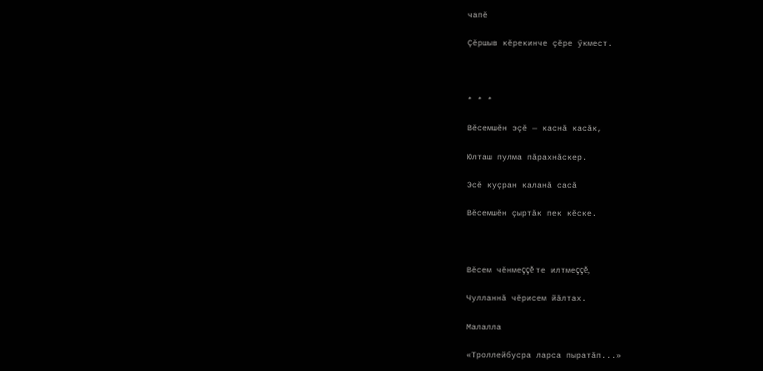чапĕ

Çĕршыв кĕрекинче çĕре ӳкмест.



* * *

Вĕсемшĕн эçĕ — каснă касăк,

Юлташ пулма пăрахнăскер.

Эсĕ куçран каланă сасă

Вĕсемшĕн çыртăк пек кĕске.



Вĕсем чĕнмеççĕ те илтмеççĕ,

Чулланнă чĕрисем йăлтах.

Малалла

«Троллейбусра ларса пыратăп...»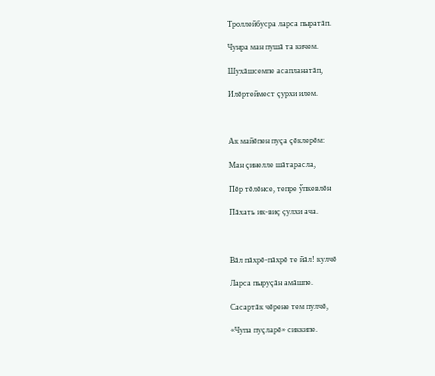Троллейбусра ларса пыратăп.

Чунра ман пушă та кичем.

Шухăшсемпе асапланатăп,

Илĕртеймест çурхи илем.



Ак майĕпен пуçа çĕклерĕм:

Ман çинелле шăтарасла,

Пĕр тĕлĕнсе, тепре ӳпкевлĕн

Пăхать ик-виç çулхи ача.



Вăл пăхрĕ-пăхрĕ те йăл! кулчĕ

Ларса пыруçăн амăшпе.

Сасартăк чĕрене тем пулчĕ,

«Чупа пуçларĕ» сиккипе.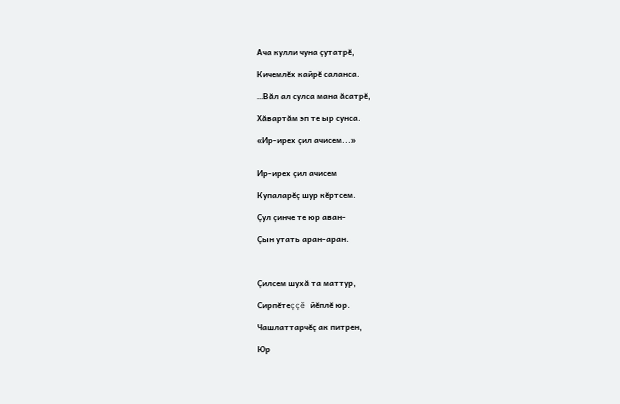Ача кулли чуна çутатрĕ,

Кичемлĕх кайрĕ саланса.

…Вăл ал сулса мана ăсатрĕ,

Хăвартăм эп те ыр сунса.

«Ир-ирех çил ачисем...»


Ир-ирех çил ачисем

Купаларĕç шур кĕртсем.

Çул çинче те юр аван-

Çын утать аран-аран.



Çилсем шухă та маттур,

Сирпĕтеççĕ йĕплĕ юр.

Чашлаттарчĕç ак питрен,

Юр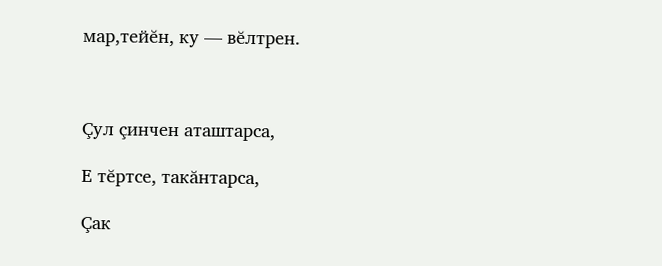мар,тейĕн, ку — вĕлтрен.



Çул çинчен аташтарса,

Е тĕртсе, такăнтарса,

Çак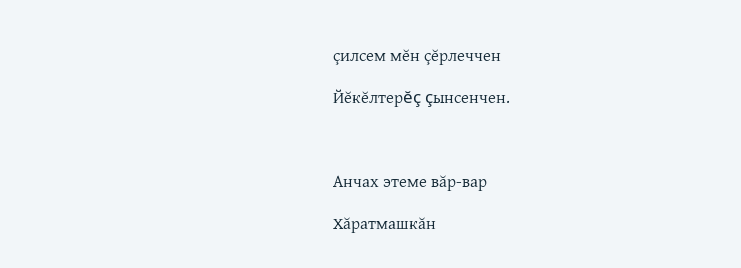çилсем мĕн çĕрлеччен

Йĕкĕлтерĕç çынсенчен.



Анчах этеме вăр-вар

Хăратмашкăн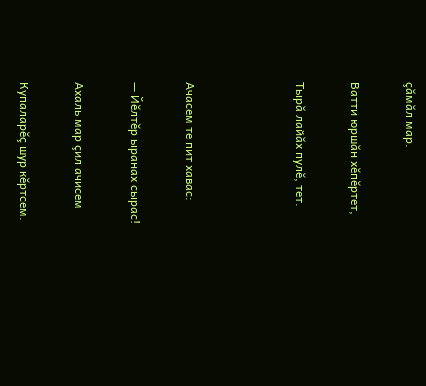çăмăл мар.

Ватти юршăн хĕпĕртет,

Тырă лайăх пулĕ, тет.



Ачасем те пит хавас:

— Йĕлтĕр ыранах сырас!

Ахаль мар çил ачисем

Купаларĕç шур кĕртсем.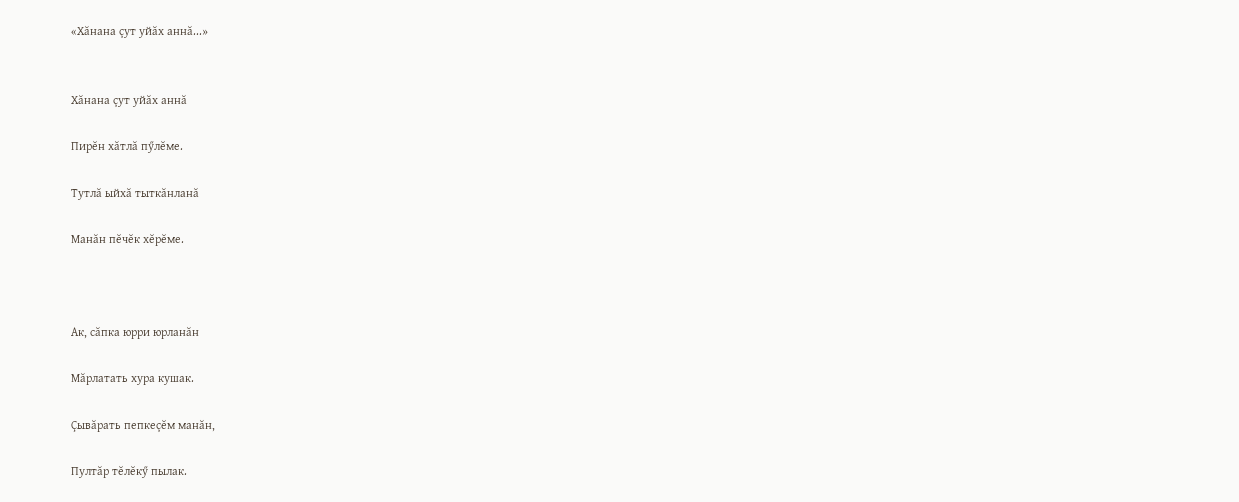«Хăнана çут уйăх аннă...»


Хăнана çут уйăх аннă

Пирĕн хăтлă пӳлĕме.

Тутлă ыйхă тыткăнланă

Манăн пĕчĕк хĕрĕме.



Ак, сăпка юрри юрланăн

Мăрлатать хура кушак.

Çывăрать пепкеçĕм манăн,

Пултăр тĕлĕкӳ пылак.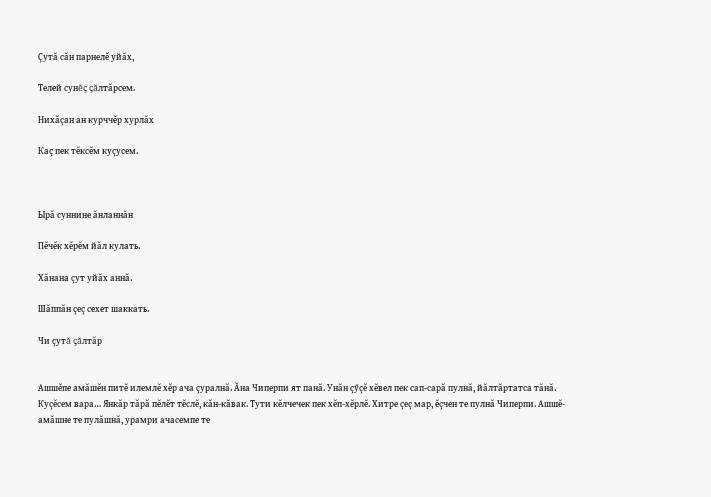Çутă сăн парнелĕ уйăх,

Телей сунĕç çăлтăрсем.

Нихăçан ан курччĕр хурлăх

Каç пек тĕксĕм куçусем.



Ырă суннине ăнланнăн

Пĕчĕк хĕрĕм йăл кулать.

Хăнана çут уйăх аннă.

Шăппăн çеç сехет шаккать.

Чи çутă çăлтăр


Ашшĕпе амăшĕн питĕ илемлĕ хĕр ача çуралнă. Ăна Чиперпи ят панă. Унăн çӳçĕ хĕвел пек сап-сарă пулнă, йăлтăртатса тăнă. Куçĕсем вара… Янкăр тăрă пĕлĕт тĕслĕ, кăн-кăвак. Тути кĕлчечек пек хĕп-хĕрлĕ. Хитре çеç мар, ĕçчен те пулнă Чиперпи. Ашшĕ-амăшне те пулăшнă, урамри ачасемпе те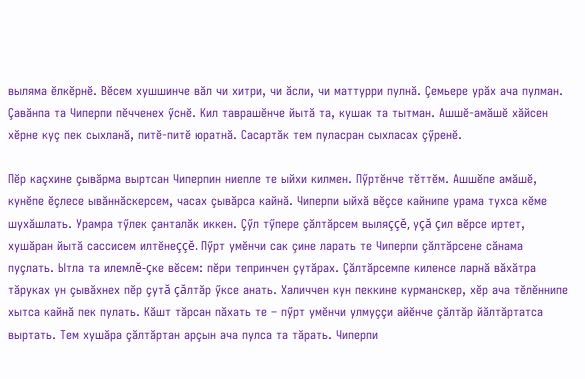выляма ĕлкĕрнĕ. Вĕсем хушшинче вăл чи хитри, чи ăсли, чи маттурри пулнă. Çемьере урăх ача пулман. Çавăнпа та Чиперпи пĕчченех ӳснĕ. Кил таврашĕнче йытă та, кушак та тытман. Ашшĕ-амăшĕ хăйсен хĕрне куç пек сыхланă, питĕ-питĕ юратнă. Сасартăк тем пуласран сыхласах çӳренĕ.

Пĕр каçхине çывăрма выртсан Чиперпин ниепле те ыйхи килмен. Пӳртĕнче тĕттĕм. Ашшĕпе амăшĕ, кунĕпе ĕçлесе ывăннăскерсем, часах çывăрса кайнă. Чиперпи ыйхă вĕçсе кайнипе урама тухса кĕме шухăшлать. Урамра тӳлек çанталăк иккен. Çӳл тӳпере çăлтăрсем выляççĕ, уçă çил вĕрсе иртет, хушăран йытă сассисем илтĕнеççĕ. Пӳрт умĕнчи сак çине ларать те Чиперпи çăлтăрсене сăнама пуçлать. Ытла та илемлĕ-çке вĕсем: пĕри тепринчен çутăрах. Çăлтăрсемпе киленсе ларнă вăхăтра тăруках ун çывăхнех пĕр çутă çăлтăр ӳксе анать. Халиччен кун пеккине курманскер, хĕр ача тĕлĕннипе хытса кайнă пек пулать. Кăшт тăрсан пăхать те – пӳрт умĕнчи улмуççи айĕнче çăлтăр йăлтăртатса выртать. Тем хушăра çăлтăртан арçын ача пулса та тăрать. Чиперпи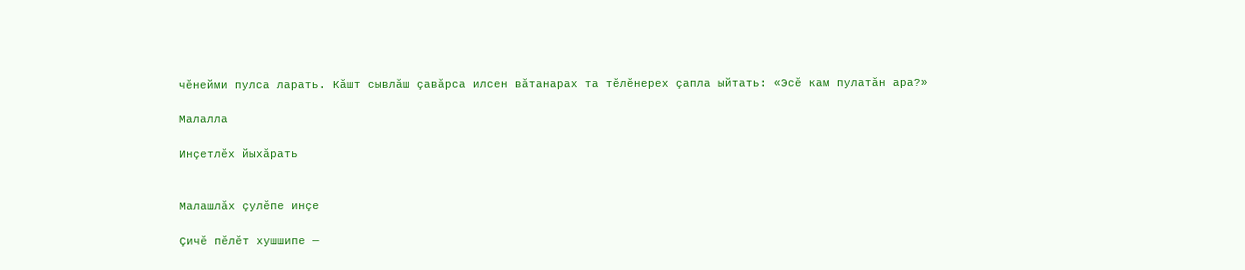чĕнейми пулса ларать. Кăшт сывлăш çавăрса илсен вăтанарах та тĕлĕнерех çапла ыйтать: «Эсĕ кам пулатăн ара?»

Малалла

Инçетлĕх йыхăрать


Малашлăх çулĕпе инçе

Çичĕ пĕлĕт хушшипе —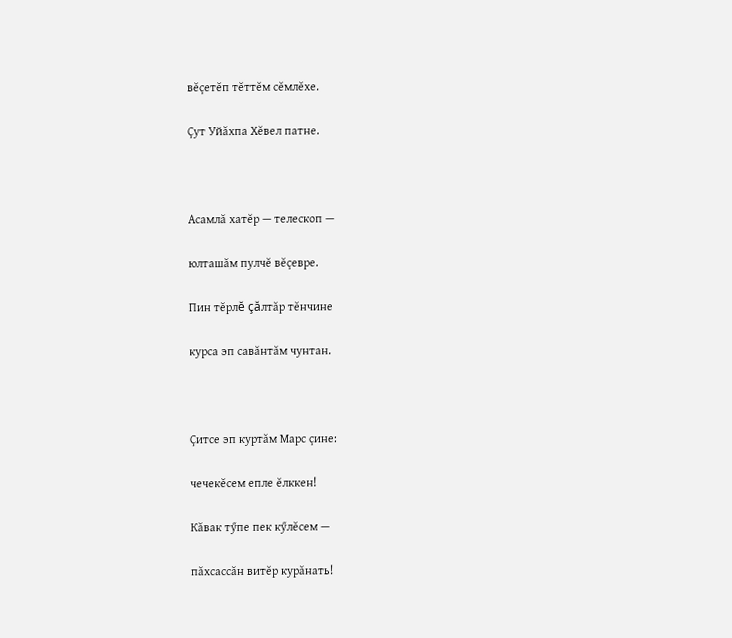вĕçетĕп тĕттĕм сĕмлĕхе.

Çут Уйăхпа Хĕвел патне.



Асамлă хатĕр — телескоп —

юлташăм пулчĕ вĕçевре.

Пин тĕрлĕ çăлтăр тĕнчине

курса эп савăнтăм чунтан.



Çитсе эп куртăм Марс çине:

чечекĕсем епле ĕлккен!

Кăвак тӳпе пек кӳлĕсем —

пăхсассăн витĕр курăнать!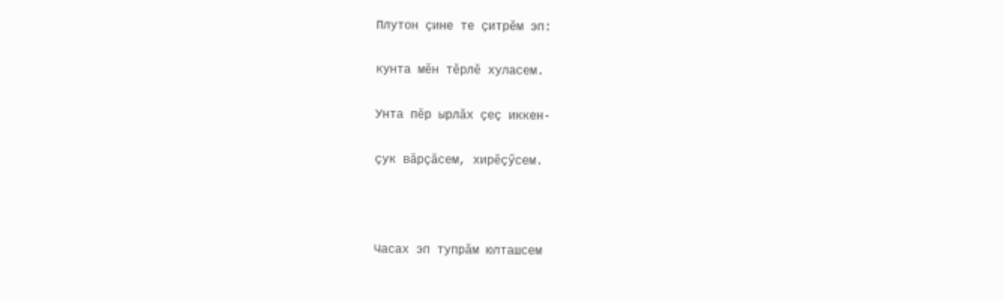Плутон çине те çитрĕм эп:

кунта мĕн тĕрлĕ хуласем.

Унта пĕр ырлăх çеç иккен-

çук вăрçăсем, хирĕçӳсем.



Часах эп тупрăм юлташсем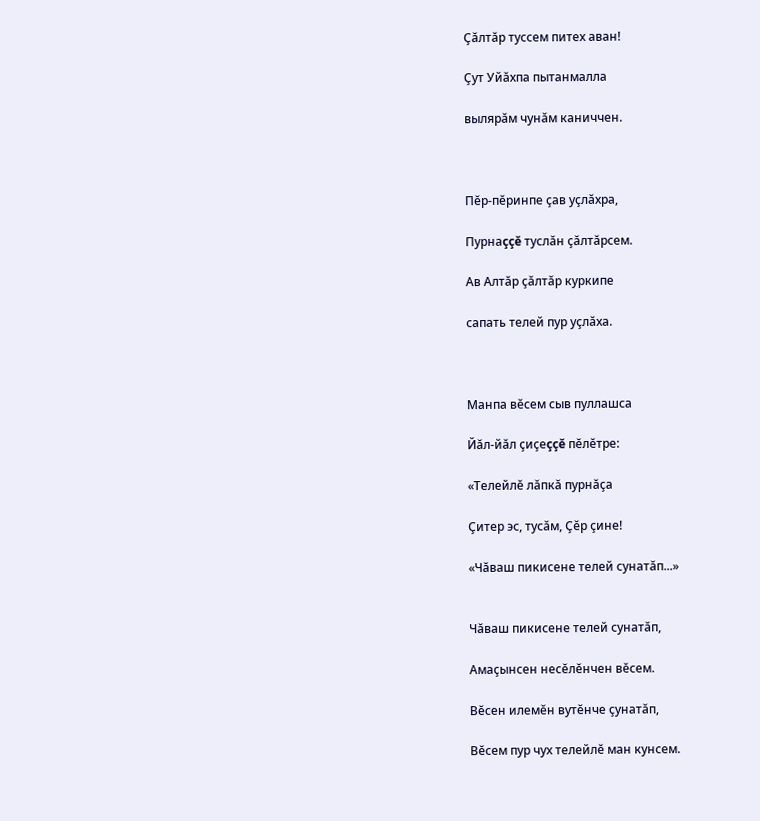Çăлтăр туссем питех аван!

Çут Уйăхпа пытанмалла

вылярăм чунăм каниччен.



Пĕр-пĕринпе çав уçлăхра,

Пурнаççĕ туслăн çăлтăрсем.

Ав Алтăр çăлтăр куркипе

сапать телей пур уçлăха.



Манпа вĕсем сыв пуллашса

Йăл-йăл çиçеççĕ пĕлĕтре:

«Телейлĕ лăпкă пурнăçа

Çитер эс, тусăм, Çĕр çине!

«Чăваш пикисене телей сунатăп...»


Чăваш пикисене телей сунатăп,

Амаçынсен несĕлĕнчен вĕсем.

Вĕсен илемĕн вутĕнче çунатăп,

Вĕсем пур чух телейлĕ ман кунсем.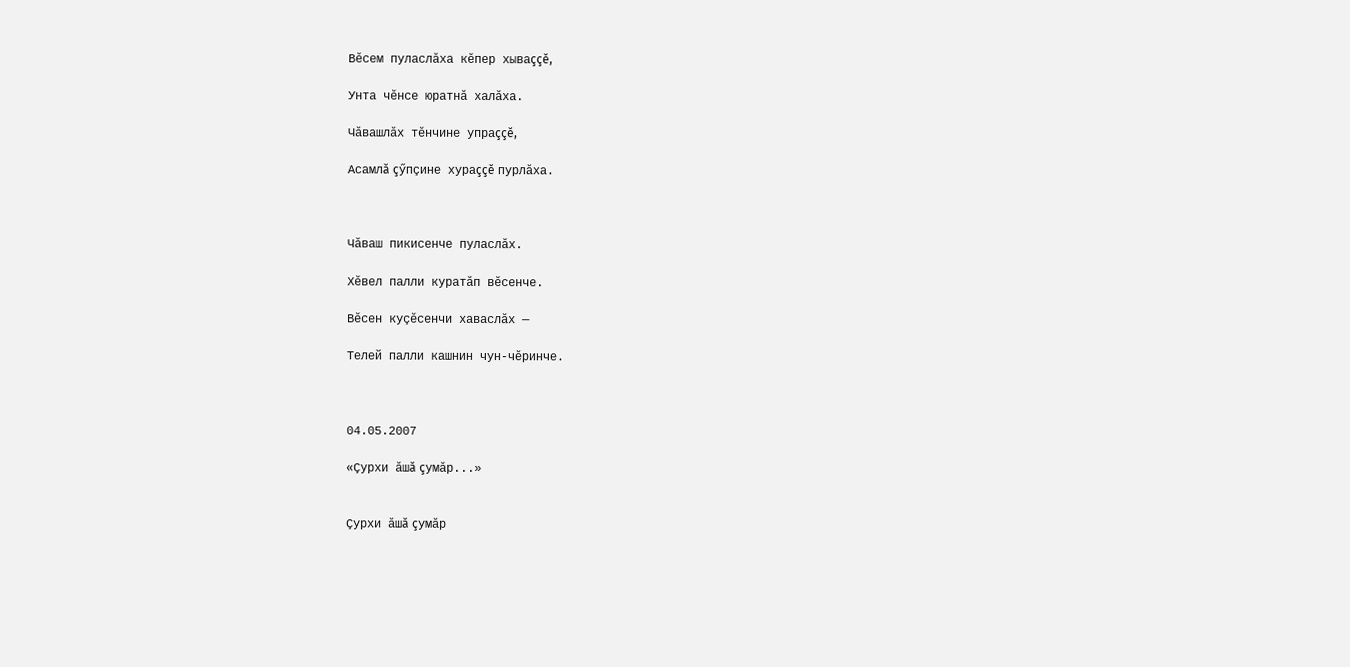Вĕсем пуласлăха кĕпер хываççĕ,

Унта чĕнсе юратнă халăха.

Чăвашлăх тĕнчине упраççĕ,

Асамлă çӳпçине хураççĕ пурлăха.



Чăваш пикисенче пуласлăх.

Хĕвел палли куратăп вĕсенче.

Вĕсен куçĕсенчи хаваслăх —

Телей палли кашнин чун-чĕринче.



04.05.2007

«Çурхи ăшă çумăр...»


Çурхи ăшă çумăр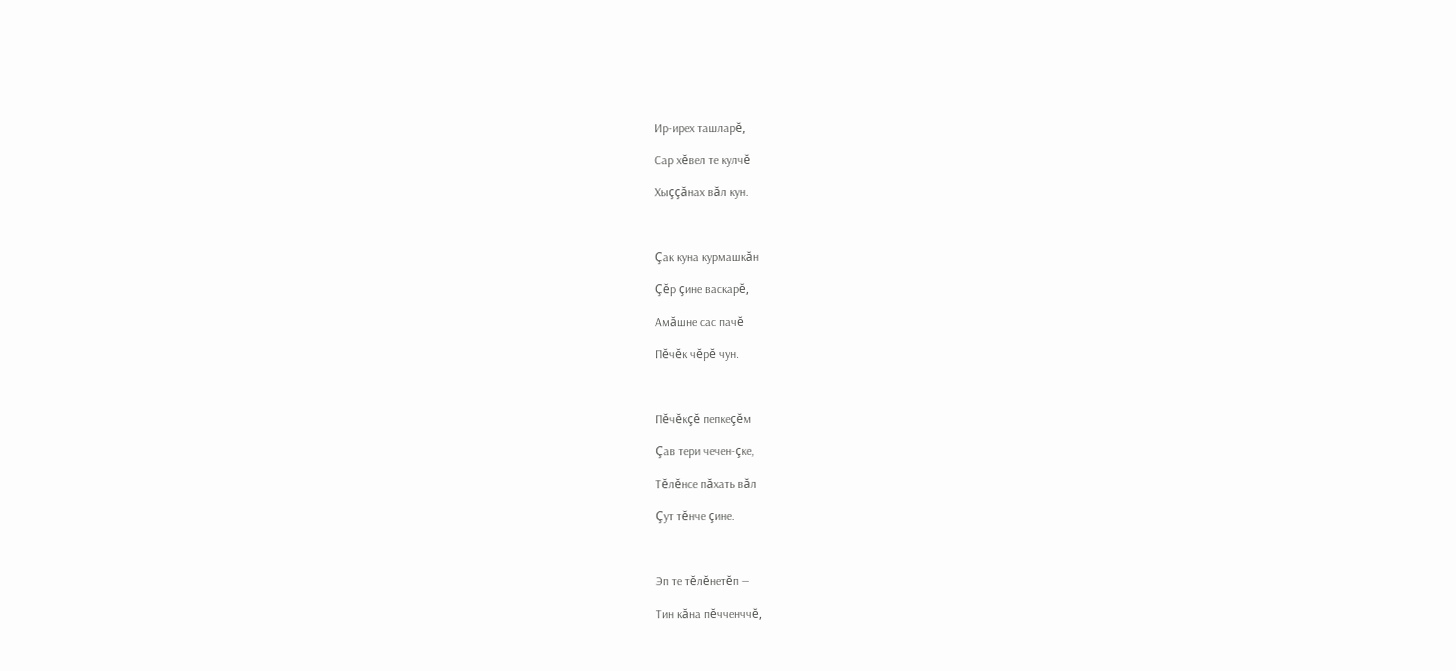Ир-ирех ташларĕ,

Сар хĕвел те кулчĕ

Хыççăнах вăл кун.



Çак куна курмашкăн

Çĕр çине васкарĕ,

Амăшне сас пачĕ

Пĕчĕк чĕрĕ чун.



Пĕчĕкçĕ пепкеçĕм

Çав тери чечен-çке,

Тĕлĕнсе пăхать вăл

Çут тĕнче çине.



Эп те тĕлĕнетĕп —

Тин кăна пĕчченччĕ,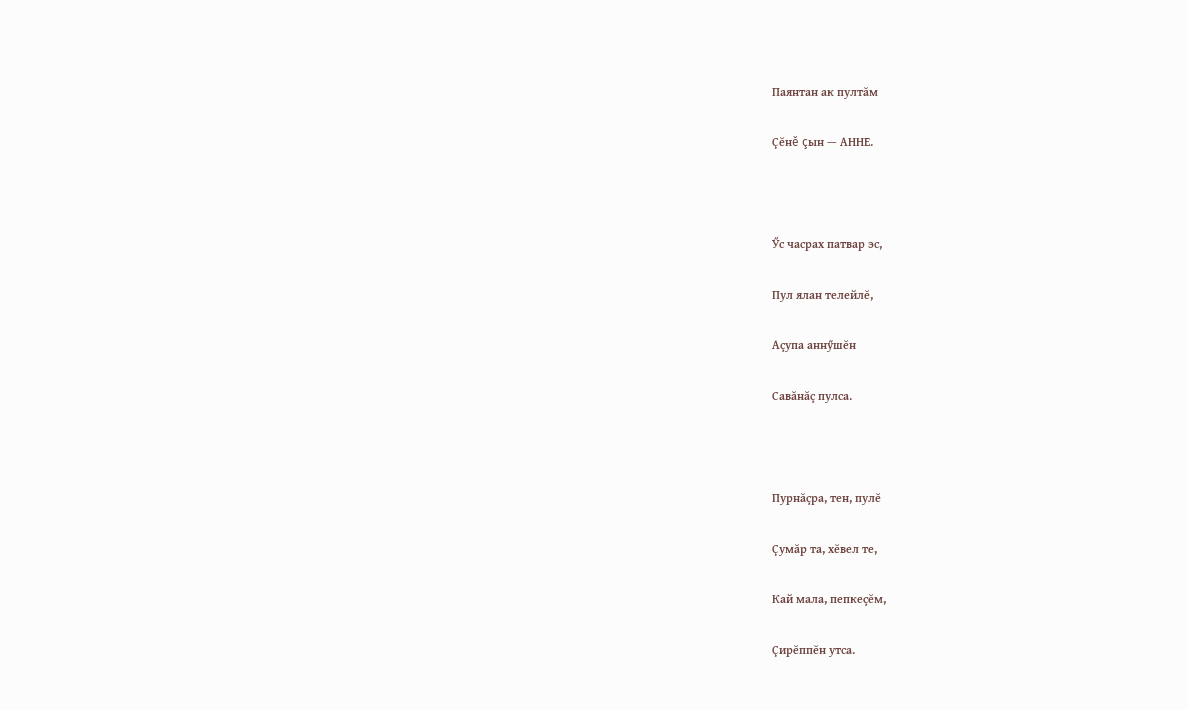Паянтан ак пултăм

Çĕнĕ çын — АННЕ.



Ӳс часрах патвар эс,

Пул ялан телейлĕ,

Аçупа аннӳшĕн

Савăнăç пулса.



Пурнăçра, тен, пулĕ

Çумăр та, хĕвел те,

Кай мала, пепкеçĕм,

Çирĕппĕн утса.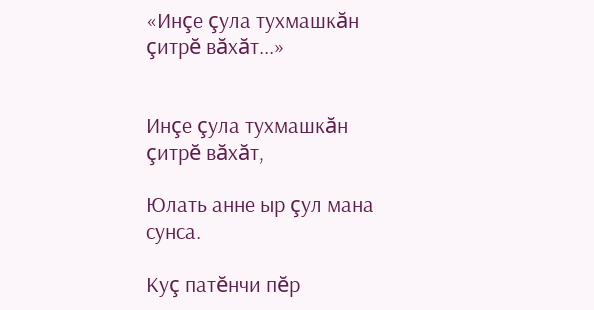«Инçе çула тухмашкăн çитрĕ вăхăт...»


Инçе çула тухмашкăн çитрĕ вăхăт,

Юлать анне ыр çул мана сунса.

Куç патĕнчи пĕр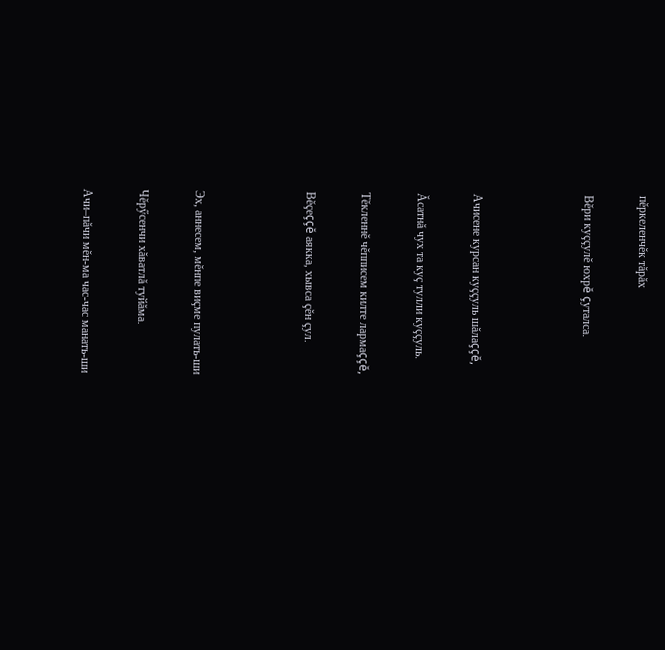пĕркеленчĕк тăрăх

Вĕри куççулĕ юхрĕ çуталса.



Ачисене курсан куççуль шăлаççĕ,

Ăсатнă чух та куç тулли куççуль.

Тĕкленнĕ чĕпписем килте лармаççĕ,

Вĕçеççĕ аякка, хывса çĕн çул.



Эх, аннесем, мĕнпе виçме пулать-ши

Чĕрӳсенчи хăватлă туйăма.

Ачи–пăчи мĕн-ма час-час манать-ши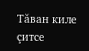Тăван киле çитсе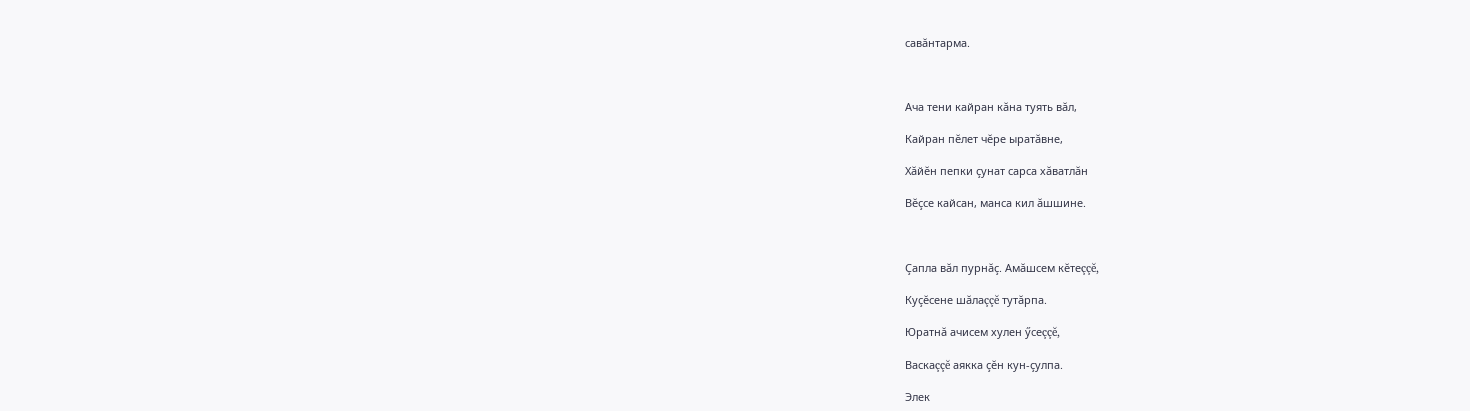савăнтарма.



Ача тени кайран кăна туять вăл,

Кайран пĕлет чĕре ыратăвне,

Хăйĕн пепки çунат сарса хăватлăн

Вĕçсе кайсан, манса кил ăшшине.



Çапла вăл пурнăç. Амăшсем кĕтеççĕ,

Куçĕсене шăлаççĕ тутăрпа.

Юратнă ачисем хулен ӳсеççĕ,

Васкаççĕ аякка çĕн кун-çулпа.

Элек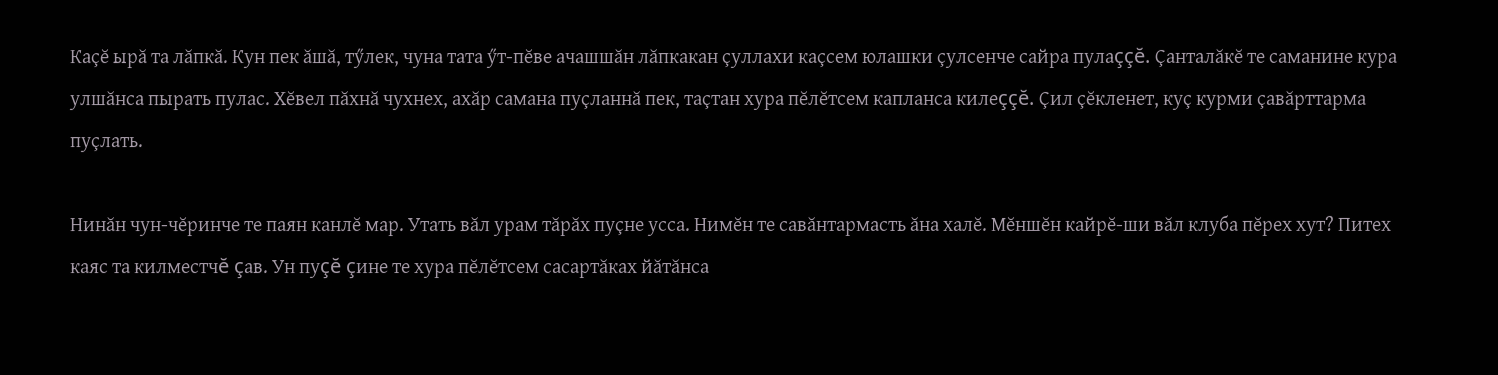Каçĕ ырă та лăпкă. Кун пек ăшă, тӳлек, чуна тата ӳт-пĕве ачашшăн лăпкакан çуллахи каçсем юлашки çулсенче сайра пулаççĕ. Çанталăкĕ те саманине кура улшăнса пырать пулас. Хĕвел пăхнă чухнех, ахăр самана пуçланнă пек, таçтан хура пĕлĕтсем капланса килеççĕ. Çил çĕкленет, куç курми çавăрттарма пуçлать.

Нинăн чун-чĕринче те паян канлĕ мар. Утать вăл урам тăрăх пуçне усса. Нимĕн те савăнтармасть ăна халĕ. Мĕншĕн кайрĕ-ши вăл клуба пĕрех хут? Питех каяс та килместчĕ çав. Ун пуçĕ çине те хура пĕлĕтсем сасартăках йăтăнса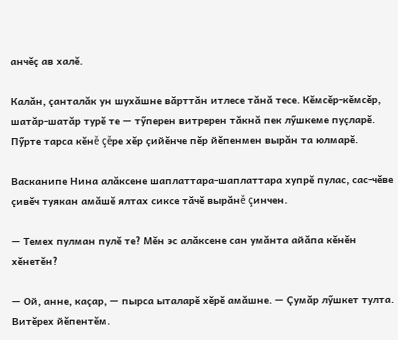анчĕç ав халĕ.

Калăн, çанталăк ун шухăшне вăрттăн итлесе тăнă тесе. Кĕмсĕр-кĕмсĕр, шатăр-шатăр турĕ те — тӳперен витререн тăкнă пек лӳшкеме пуçларĕ. Пӳрте тарса кĕнĕ çĕре хĕр çийĕнче пĕр йĕпенмен вырăн та юлмарĕ.

Васканипе Нина алăксене шаплаттара-шаплаттара хупрĕ пулас, сас-чĕве çивĕч туякан амăшĕ ялтах сиксе тăчĕ вырăнĕ çинчен.

— Темех пулман пулĕ те? Мĕн эс алăксене сан умăнта айăпа кĕнĕн хĕнетĕн?

— Ой, анне, каçар, — пырса ыталарĕ хĕрĕ амăшне. — Çумăр лӳшкет тулта. Витĕрех йĕпентĕм.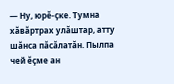— Ну, юрĕ-çке. Тумна хăвăртрах улăштар, атту шăнса пăсăлатăн. Пылпа чей ĕçме ан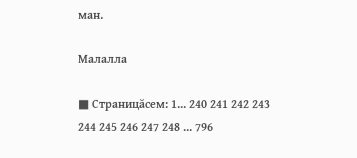ман.

Малалла

■ Страницăсем: 1... 240 241 242 243 244 245 246 247 248 ... 796